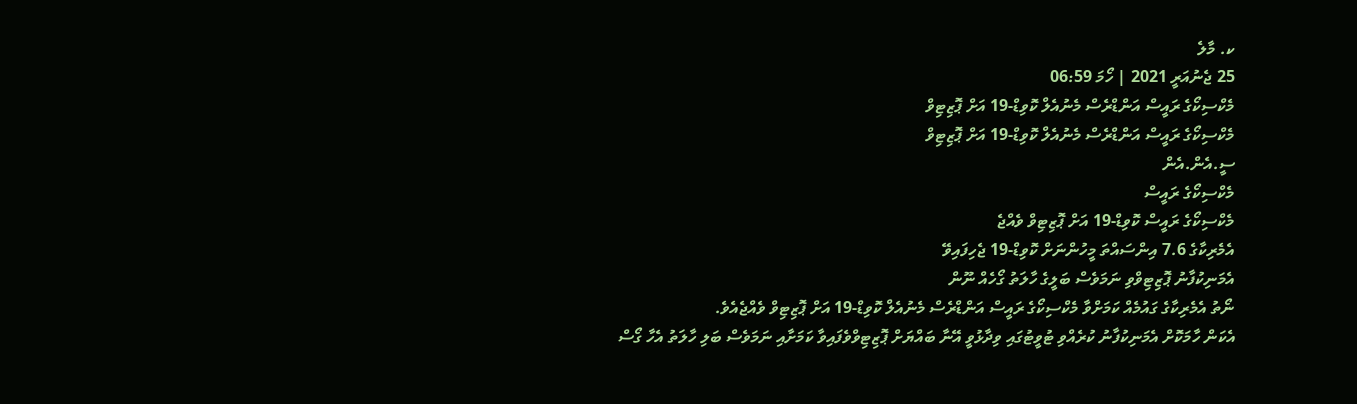ކ. މާލެ
25 ޖެނުއަރީ 2021 | ހޯމަ 06:59
މެކްސިކޯގެ ރައީސް އަންޑްރެސް މެނުއެލް ކޮވިޑް-19 އަށް ޕޮޒިޓިވް
މެކްސިކޯގެ ރައީސް އަންޑްރެސް މެނުއެލް ކޮވިޑް-19 އަށް ޕޮޒިޓިވް
ސީ.އެން.އެން
މެކްސިކޯގެ ރައީސް
މެކްސިކޯގެ ރައީސް ކޮވިޑް-19 އަށް ޕޮޒިޓިވް ވެއްޖެ
އެމެރިކާގެ 7.6 އިންސައްތަ މީހުންނަށް ކޮވިޑް-19 ޖެހިފައިވޭ
އެމަނިކުފާނު ޕޮޒިޓިވްވި ނަމަވެސް ބަލީގެ ހާލަތު ގޯހެއް ނޫން
ނޯތު އެމެރިކާގެ ގައުމެއް ކަމަށްވާ މެކްސިކޯގެ ރައީސް އަންޑްރެސް މެނުއެލް ކޮވިޑް-19 އަށް ޕޮޒިޓިވް ވެއްޖެއެވެ.
އެކަން ހާމަކޮށް އެމަނިކުފާނު ކުރެއްވި ޓުވީޓުގައި ވިދާޅުވީ އޭނާ ބައްޔަށް ޕޮޒިޓިވްވެފައިވާ ކަމަށާއި ނަމަވެސް ބަލި ހާލަތު އެހާ ގޯސް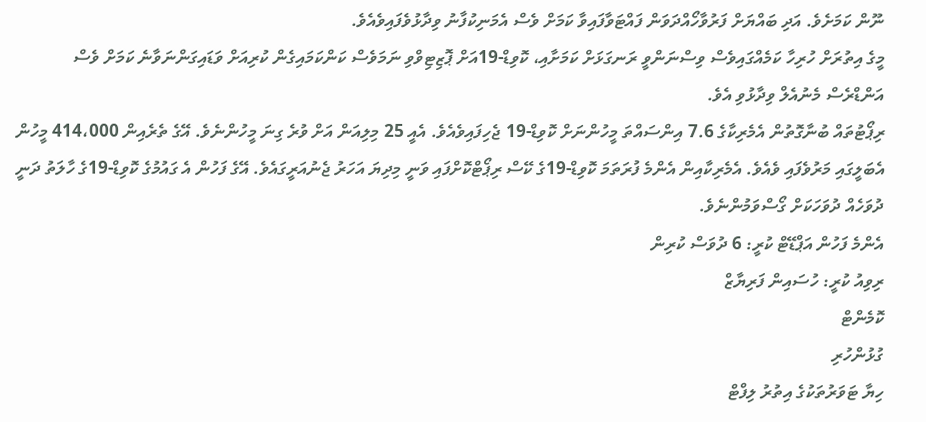ނޫން ކަމަށެވެ. އަދި ބައްޔަށް ފަރުވާހޯއްދަވަން ފައްޓަވާފައިވާ ކަމަށް ވެސް އެމަނިކުފާނު ވިދާޅުވެފައިވެއެވެ.
މީގެ އިތުރަށް ހުރިހާ ކަމެއްގައިވެސް ވިސްނަންވީ ރަނގަޅަށް ކަމަށާއި، ކޮވިޑް-19އަށް ޕޮޒިޓިވްވި ނަމަވެސް ކަންކަމައިގެން ކުރިއަށް ވަޑައިގަންނަވާނެ ކަމަށް ވެސް އަންޑްރެސް މެނުއެލް ވިދާޅުވި އެވެ.
ރިޕޯޓުތައް ބުނާގޮތުން އެމެރިކާގެ 7.6 އިންސައްތަ މީހުންނަށް ކޮވިޑް-19 ޖެހިފައިވެއެވެ. އެއީ 25 މިލިއަން އަށް ވުރެ ގިނަ މީހުންނެވެ. އޭގެ ތެރެއިން 414،000 މީހުން އެބަލީގައި މަރުވެފައި ވެއެވެ. އެމެރިކާއިން އެންމެ ފުރަތަމަ ކޮވިޑް-19ގެ ކޭސް ރިޕޯޓްކޮށްފައި ވަނީ މިދިޔަ އަހަރު ޖެނުއަރީގައެވެ. އޭގެ ފަހުން އެ ގައުމުގެ ކޮވިޑް-19ގެ ހާލަތު ދަނީ ދުވަހެއް ދުވަހަކަށް ގޯސްވަމުންނެވެ.
އެންމެ ފަހުން އަޕްޑޭޓް ކުރީ: 6 ދުވަސް ކުރިން
ރިވިއު ކުރީ: ހުސައިން ފަރިޔާޒް
ކޮމެންޓް
ގުޅުންހުރި
ހިޔާ ޓަވަރުތަކުގެ އިތުރު ލިފްޓް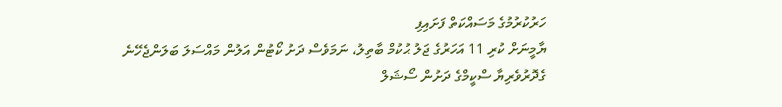ހަރުކުރުމުގެ މަސައްކަތް ފަށައިފި
ޔާމީނަށް ކުރި 11 އަހަރުގެ ޖަލު ޙުކުމް ބާތިލު، ނަމަވެސް ދަށު ކޯޓުން އަލުން މައްސަލަ ބަލަންޖެހޭނެ
ގެދޮރުވެރިޔާ ސްކީމްގެ ދަށުން ސޯޝަލް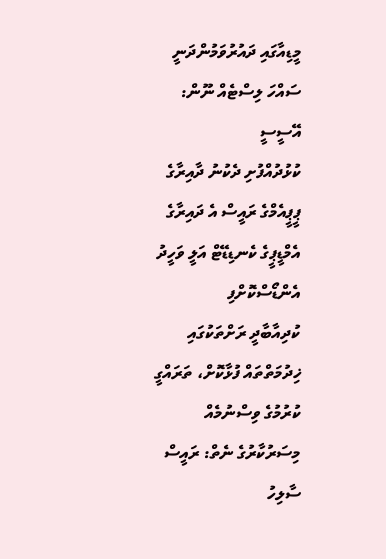މީޑިއާގައި ދައުރުވަމުންދަނީ ސައްހަ ލިސްޓެއް ނޫން: އޭސީސީ
ކުޅުދުއްފުށި ދެކުނު ދާއިރާގެ ޕީޕީއެމްގެ ރައީސް އެ ދައިރާގެ އެމްޑީޕީގެ ކެނޑިޑޭޓް އަލީ ވަހީދު އެންޑޯސްކޮށްފި
ކުދިއާބާދީ ރަށްތަކުގައި ޚިދުމަތްތައް ފުޅާކޮށް، ތަރައްގީ ކުރުމުގެ ވިސްނުމެއް މިސަރުކާރުގެ ނެތް: ރައީސް ސާލިހު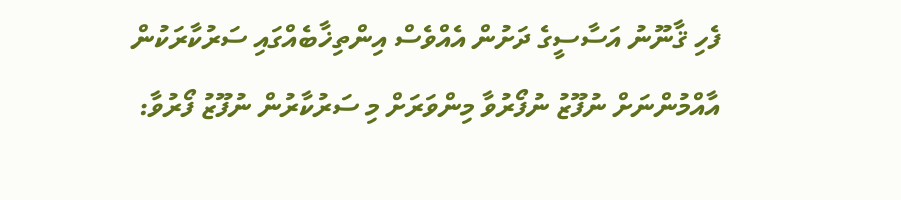ފެހި ޤާނޫނު އަސާސީގެ ދަށުން އެއްވެސް އިންތިޚާބެއްގައި ސަރުކާރަކުން އާއްމުންނަށް ނުފޫޒު ނުފޯރުވާ މިންވަރަށް މި ސަރުކާރުން ނުފޫޒު ފޯރުވާ: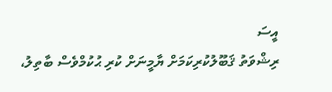އީސަ
ރިޝްވަތު ޤަބޫލުކުރިކަމަށް ޔާމީނަށް ކުރި ޙުކުމްވެސް ބާތިލު،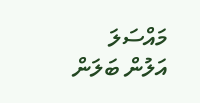މައްސަލަ އަލުން ބަލަން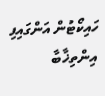ހައިކޯޓުން އަންގައިފި
އިންތިޚާބާ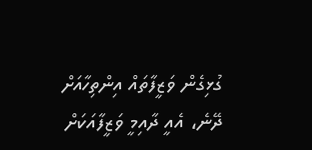ގުޅިގެން ވަޒީފާތައް އިންތިހާއަށް ދޭނެ، އެއީ ދާއިމީ ވަޒީފާއަކަށް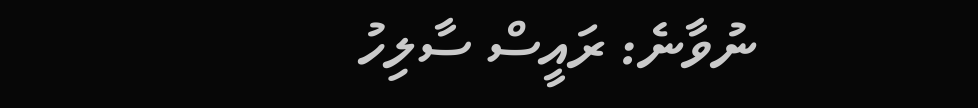ނުވާނެ: ރައީސް ސާލިހު